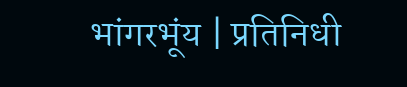भांगरभूंय | प्रतिनिधी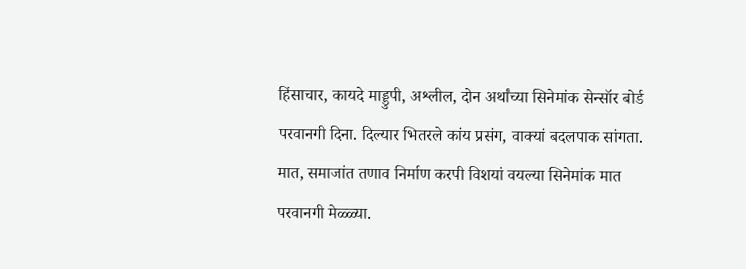हिंसाचार, कायदे माड्डुपी, अश्लील, दोन अर्थांच्या सिनेमांक सेन्सॉर बोर्ड परवानगी दिना. दिल्यार भितरले कांय प्रसंग, वाक्यां बदलपाक सांगता. मात, समाजांत तणाव निर्माण करपी विशयां वयल्या सिनेमांक मात परवानगी मेळ्ळ्या.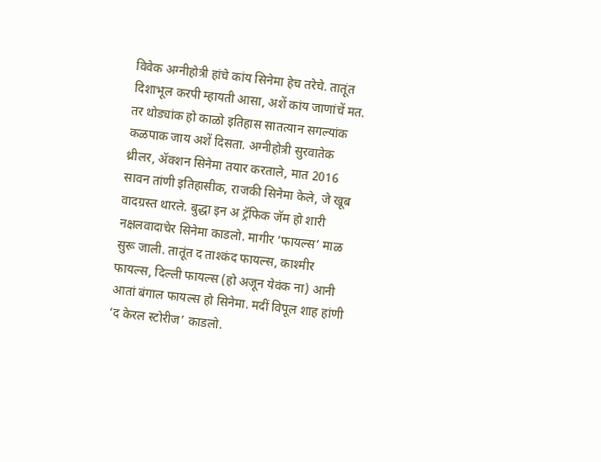विवेक अग्नीहोत्री हांचे कांय सिनेमा हेच तरेचे. तातूंत दिशाभूल करपी म्हायती आसा, अशें कांय जाणांचें मत. तर थोड्यांक हो काळो इतिहास सातत्यान सगल्यांक कळपाक जाय अशें दिसता. अग्नीहोत्री सुरवातेक थ्रीलर, ॲक्शन सिनेमा तयार करताले, मात 2016 सावन तांणी इतिहासीक, राजकी सिनेमा केले, जे खूब वादग्रस्त थारले. बुद्धा इन अ ट्रॅफिक जॅम हो शारी नक्षलवादाचेर सिनेमा काडलो. मागीर ‘फायल्स’ माळ सुरू जाली. तातूंत द ताश्कंद फायल्स, काश्मीर फायल्स, दिल्ली फायल्स (हो अजून येवंक ना) आनी आतां बंगाल फायल्स हो सिनेमा. मदीं विपूल शाह हांणी ‘द केरल स्टोरीज’ काडलो.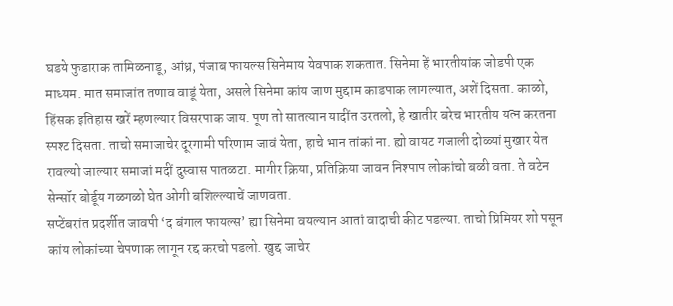घडये फुडाराक तामिळनाडू, आंध्र, पंजाब फायल्स सिनेमाय येवपाक शकतात. सिनेमा हें भारतीयांक जोडपी एक माध्यम. मात समाजांत तणाव वाडूं येता, असले सिनेमा कांय जाण मुद्दाम काडपाक लागल्यात, अशें दिसता. काळो, हिंसक इतिहास खरें म्हणल्यार विसरपाक जाय. पूण तो सातत्यान यादींत उरतलो, हे खातीर बरेच भारतीय यत्न करतना स्पश्ट दिसता. ताचो समाजाचेर दूरगामी परिणाम जावं येता, हाचे भान तांकां ना. ह्यो वायट गजाली दोळ्यां मुखार येत रावल्यो जाल्यार समाजां मदीं दुस्वास पातळटा. मागीर क्रिया, प्रतिक्रिया जावन निश्पाप लोकांचो बळी वता. ते वटेन सेन्सॉर बोर्डूय गळगळो घेत ओगी बशिल्ल्याचें जाणवता.
सप्टेंबरांत प्रदर्शीत जावपी ‘द बंगाल फायल्स’ ह्या सिनेमा वयल्यान आतां वादाची कीट पडल्या. ताचो प्रिमियर शो पसून कांय लोकांच्या चेपणाक लागून रद्द करचो पडलो. खुद्द जाचेर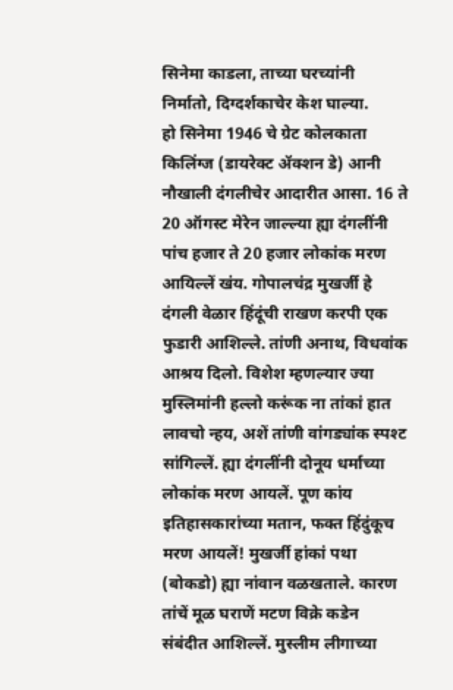सिनेमा काडला, ताच्या घरच्यांनी निर्मातो, दिग्दर्शकाचेर केश घाल्या.
हो सिनेमा 1946 चे ग्रेट कोलकाता किलिंग्ज (डायरेक्ट ॲक्शन डे) आनी नौखाली दंगलीचेर आदारीत आसा. 16 ते 20 ऑगस्ट मेरेन जाल्ल्या ह्या दंगलींनी पांच हजार ते 20 हजार लोकांक मरण आयिल्लें खंय. गोपालचंद्र मुखर्जी हे दंगली वेळार हिंदूंची राखण करपी एक फुडारी आशिल्ले. तांणी अनाथ, विधवांक आश्रय दिलो. विशेश म्हणल्यार ज्या मुस्लिमांनी हल्लो करूंक ना तांकां हात लावचो न्हय, अशें तांणी वांगड्यांक स्पश्ट सांगिल्लें. ह्या दंगलींनी दोनूय धर्माच्या लोकांक मरण आयलें. पूण कांय इतिहासकारांच्या मतान, फक्त हिंदुंकूच मरण आयलें! मुखर्जी हांकां पथा (बोकडो) ह्या नांवान वळखताले. कारण तांचें मूळ घराणें मटण विक्रे कडेन संबंदीत आशिल्लें. मुस्लीम लीगाच्या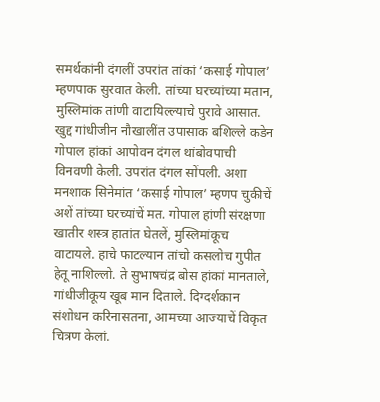समर्थकांनी दंगलीं उपरांत तांकां ‘कसाई गोपाल’ म्हणपाक सुरवात केली. तांच्या घरच्यांच्या मतान, मुस्लिमांक तांणी वाटायिल्ल्याचे पुरावे आसात. खुद्द गांधीजीन नौखालींत उपासाक बशिल्ले कडेन गोपाल हांकां आपोवन दंगल थांबोवपाची विनवणी केली. उपरांत दंगल सोंपली. अशा मनशाक सिनेमांत ‘कसाई गोपाल’ म्हणप चुकीचें अशें तांच्या घरच्यांचें मत. गोपाल हांणी संरक्षणा खातीर शस्त्र हातांत घेतलें, मुस्लिमांकूच वाटायले. हाचे फाटल्यान तांचो कसलोच गुपीत हेतू नाशिल्लो. ते सुभाषचंद्र बोस हांकां मानताले, गांधीजीकूय खूब मान दिताले. दिग्दर्शकान संशोधन करिनासतना, आमच्या आज्याचें विकृत चित्रण केलां.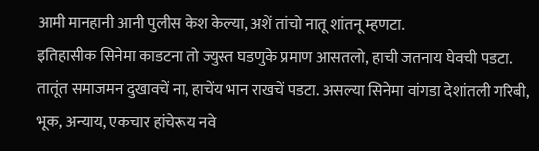आमी मानहानी आनी पुलीस केश केल्या, अशें तांचो नातू शांतनू म्हणटा.
इतिहासीक सिनेमा काडटना तो ज्युस्त घडणुके प्रमाण आसतलो, हाची जतनाय घेवची पडटा. तातूंत समाजमन दुखावचें ना, हाचेंय भान राखचें पडटा. असल्या सिनेमा वांगडा देशांतली गरिबी, भूक, अन्याय, एकचार हांचेरूय नवे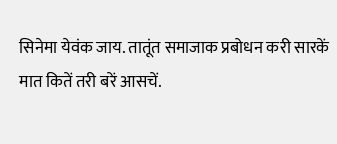सिनेमा येवंक जाय. तातूंत समाजाक प्रबोधन करी सारकें मात कितें तरी बरें आसचें.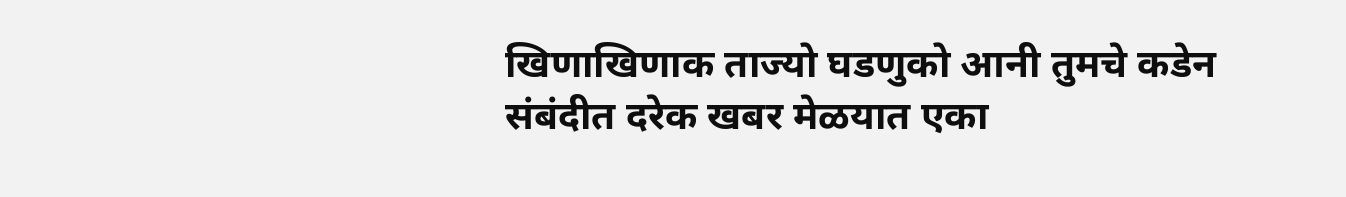खिणाखिणाक ताज्यो घडणुको आनी तुमचे कडेन संबंदीत दरेक खबर मेळयात एका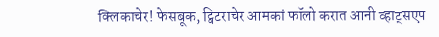क्लिकाचेर! फेसबूक, ट्विटराचेर आमकां फॉलो करात आनी व्हाट्सएप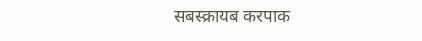सबस्क्रायब करपाक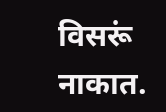विसरूं नाकात.